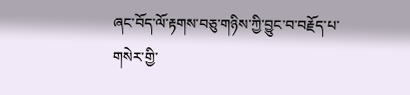ཞང་བོད་ལོ་རྟགས་བཅུ་གཉིས་ཀྱི་བྱུང་བ་བརྗོད་པ་གསེར་གྱི་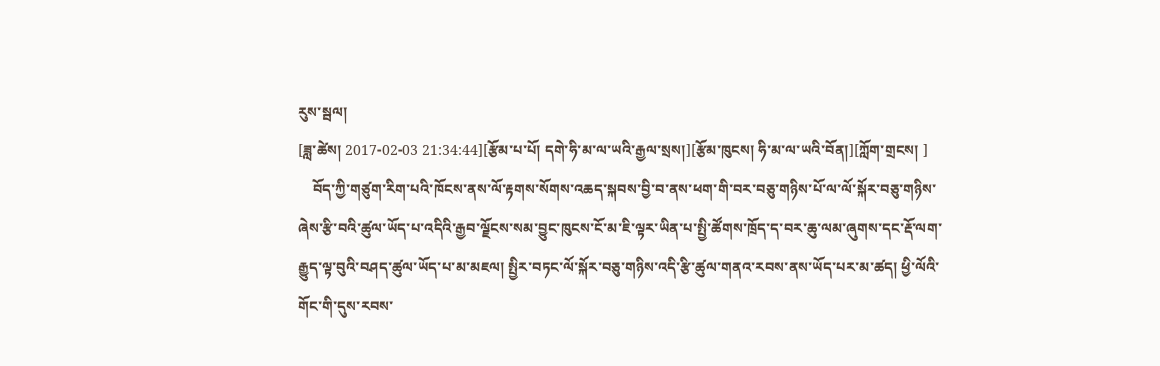རུས་སྦལ།
[ཟླ་ཚེས། 2017-02-03 21:34:44][རྩོམ་པ་པོ། དགེ་ཧི་མ་ལ་ཡའི་རྒྱལ་སྲས།][རྩོམ་ཁུངས། ཧི་མ་ལ་ཡའི་བོན།][ཀློག་གྲངས། ]
    བོད་ཀྱི་གཙུག་རིག་པའི་ཁོངས་ནས་ལོ་རྟགས་སོགས་འཆད་སྐབས་བྱི་བ་ནས་ཕག་གི་བར་བཅུ་གཉིས་པོ་ལ་ལོ་སྐོར་བཅུ་གཉིས་ཞེས་རྩི་བའི་ཚུལ་ཡོད་པ་འདིའི་རྒྱབ་ལྗོངས་སམ་བྱུང་ཁུངས་ངོ་མ་ཇི་ལྟར་ཡིན་པ་སྤྱི་ཚོགས་ཁྲོད་ད་བར་ཆུ་ལམ་ཞུགས་དང་རྡོ་ལག་རྒྱུད་ལྟ་བུའི་བཤད་ཚུལ་ཡོད་པ་མ་མཇལ། སྤྱིར་བཏང་ལོ་སྐོར་བཅུ་གཉིས་འདི་རྩི་ཚུལ་གནའ་རབས་ནས་ཡོད་པར་མ་ཚད། ཕྱི་ལོའི་གོང་གི་དུས་རབས་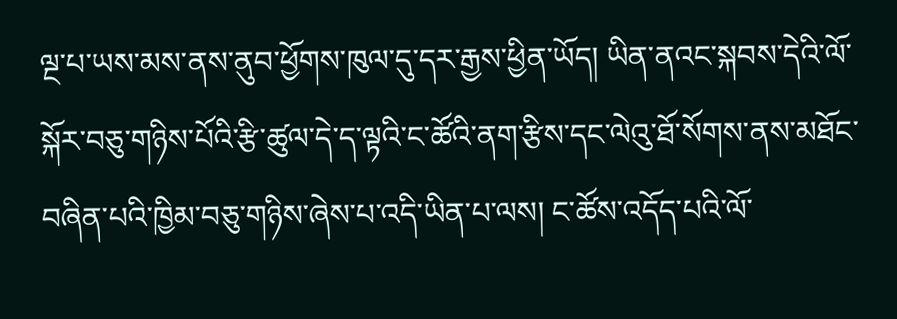ལྔ་པ་ཡས་མས་ནས་ནུབ་ཕྱོགས་ཁུལ་དུ་དར་རྒྱས་ཕྱིན་ཡོད། ཡིན་ནའང་སྐབས་དེའི་ལོ་སྐོར་བཅུ་གཉིས་པོའི་རྩི་ཚུལ་དེ་ད་ལྟའི་ང་ཚོའི་ནག་རྩིས་དང་ལེའུ་ཐོ་སོགས་ནས་མཐོང་བཞིན་པའི་ཁྱིམ་བཅུ་གཉིས་ཞེས་པ་འདི་ཡིན་པ་ལས། ང་ཚོས་འདོད་པའི་ལོ་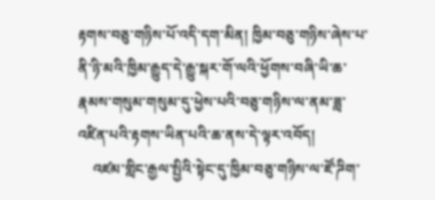རྟགས་བཅུ་གཉིས་པོ་འདི་དག་མིན། ཁྱིམ་བཅུ་གཉིས་ཞེས་པ་ནི་ཉི་མའི་ཁྱིམ་རྒྱུད་དེ་རྒྱུ་སྐར་གོ་ལའི་ཕྱོགས་བཞི་ཡི་ཆ་རྣམས་གསུམ་གསུམ་དུ་ཕྱེས་པའི་བཅུ་གཉིས་ལ་ནམ་ཟླ་འཛིན་པའི་རྟགས་ཡིན་པའི་ཆ་ནས་དེ་ལྟར་འབོད།
    འཛམ་གླིང་རྒྱལ་སྤྱིའི་སྟེང་དུ་ཁྱིམ་བཅུ་གཉིས་ལ་ཛོ་ཌིག་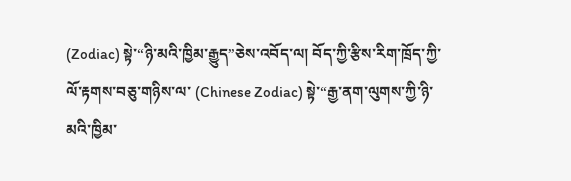(Zodiac) སྟེ་“ཉི་མའི་ཁྱིམ་རྒྱུད”ཅེས་འབོད་ལ། བོད་ཀྱི་རྩིས་རིག་ཁྲོད་ཀྱི་ལོ་རྟགས་བཅུ་གཉིས་ལ་ (Chinese Zodiac) སྟེ་“རྒྱ་ནག་ལུགས་ཀྱི་ཉི་མའི་ཁྱིམ་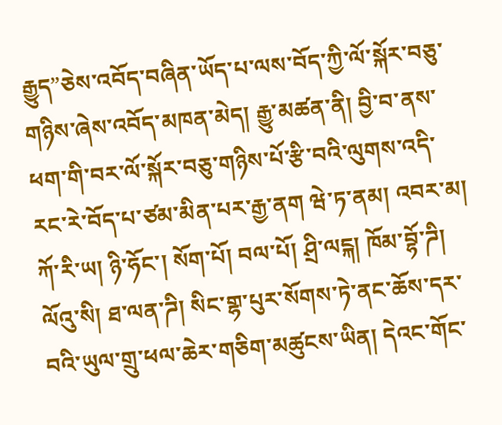རྒྱུད”ཅེས་འབོད་བཞིན་ཡོད་པ་ལས་བོད་ཀྱི་ལོ་སྐོར་བཅུ་གཉིས་ཞེས་འབོད་མཁན་མེད། རྒྱུ་མཚན་ནི། བྱི་བ་ནས་ཕག་གི་བར་ལོ་སྐོར་བཅུ་གཉིས་པོ་རྩི་བའི་ལུགས་འདི་རང་རེ་བོད་པ་ཙམ་མིན་པར་རྒྱ་ནག ཝེ་ཏ་ནམ། འབར་མ། ཀོ་རི་ཡ། ཉི་ཧོང་། སོག་པོ། བལ་པོ། ཤྲི་ལངྐ། ཁོམ་བྷོ་ཌི། ལོའུ་སི། ཐ་ལན་ཌི། སིང་གྷ་པུར་སོགས་ཏེ་ནང་ཆོས་དར་བའི་ཡུལ་གྲུ་ཕལ་ཆེར་གཅིག་མཚུངས་ཡིན། དེའང་གོང་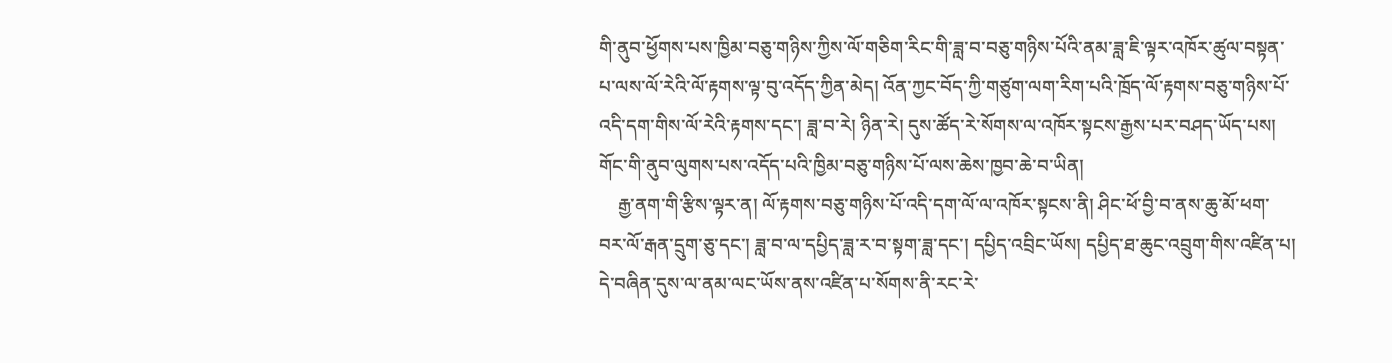གི་ནུབ་ཕྱོགས་པས་ཁྱིམ་བཅུ་གཉིས་ཀྱིས་ལོ་གཅིག་རིང་གི་ཟླ་བ་བཅུ་གཉིས་པོའི་ནམ་ཟླ་ཇི་ལྟར་འཁོར་ཚུལ་བསྟན་པ་ལས་ལོ་རེའི་ལོ་རྟགས་ལྟ་བུ་འདོད་ཀྱིན་མེད། འོན་ཀྱང་བོད་ཀྱི་གཙུག་ལག་རིག་པའི་ཁྲོད་ལོ་རྟགས་བཅུ་གཉིས་པོ་འདི་དག་གིས་ལོ་རེའི་རྟགས་དང་། ཟླ་བ་རེ། ཉིན་རེ། དུས་ཚོད་རེ་སོགས་ལ་འཁོར་སྟངས་རྒྱས་པར་བཤད་ཡོད་པས། གོང་གི་ནུབ་ལུགས་པས་འདོད་པའི་ཁྱིམ་བཅུ་གཉིས་པོ་ལས་ཆེས་ཁྱབ་ཆེ་བ་ཡིན།
    རྒྱ་ནག་གི་རྩིས་ལྟར་ན། ལོ་རྟགས་བཅུ་གཉིས་པོ་འདི་དག་ལོ་ལ་འཁོར་སྟངས་ནི། ཤིང་ཕོ་བྱི་བ་ནས་ཆུ་མོ་ཕག་བར་ལོ་རྒན་དྲུག་ཅུ་དང་། ཟླ་བ་ལ་དཔྱིད་ཟླ་ར་བ་སྟག་ཟླ་དང་། དཔྱིད་འབྲིང་ཡོས། དཔྱིད་ཐ་ཆུང་འབྲུག་གིས་འཛིན་པ། དེ་བཞིན་དུས་ལ་ནམ་ལང་ཡོས་ནས་འཛིན་པ་སོགས་ནི་རང་རེ་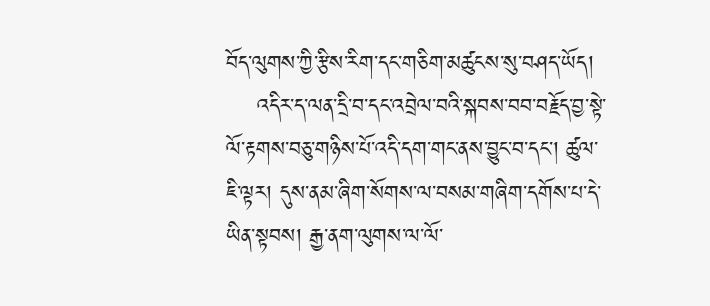བོད་ལུགས་ཀྱི་རྩིས་རིག་དང་གཅིག་མཚུངས་སུ་བཤད་ཡོད།
    འདིར་ད་ལན་དྲི་བ་དང་འབྲེལ་བའི་སྐབས་བབ་བརྗོད་བྱ་སྟེ་ལོ་རྟགས་བཅུ་གཉིས་པོ་འདི་དག་གང་ནས་བྱུང་བ་དང་། ཚུལ་ཇི་ལྟར། དུས་ནམ་ཞིག་སོགས་ལ་བསམ་གཞིག་དགོས་པ་དེ་ཡིན་སྟབས། རྒྱ་ནག་ལུགས་ལ་ལོ་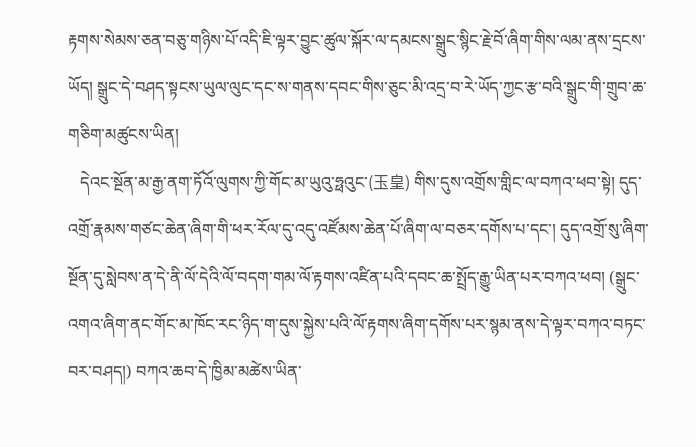རྟགས་སེམས་ཅན་བཅུ་གཉིས་པོ་འདི་ཇི་ལྟར་བྱུང་ཚུལ་སྐོར་ལ་དམངས་སྒྲུང་སྙིང་རྗེ་བོ་ཞིག་གིས་ལམ་ནས་དྲངས་ཡོད། སྒྲུང་དེ་བཤད་སྟངས་ཡུལ་ལུང་དང་ས་གནས་དབང་གིས་ཅུང་མི་འདྲ་བ་རེ་ཡོད་ཀྱང་རྩ་བའི་སྒྲུང་གི་གྲུབ་ཆ་གཅིག་མཚུངས་ཡིན།
   དེའང་སྔོན་མ་རྒྱ་ནག་ཏོའོ་ལུགས་ཀྱི་གོང་མ་ཡུའུ་ཧྥའུང་(玉皇) གིས་དུས་འགྲོས་གླིང་ལ་བཀའ་ཕབ་སྟེ། དུད་འགྲོ་རྣམས་གཙང་ཆེན་ཞིག་གི་ཕར་རོལ་དུ་འདུ་འཛོམས་ཆེན་པོ་ཞིག་ལ་བཅར་དགོས་པ་དང་། དུད་འགྲོ་སུ་ཞིག་སྔོན་དུ་སླེབས་ན་དེ་ནི་ལོ་དེའི་ལོ་བདག་གམ་ལོ་རྟགས་འཛིན་པའི་དབང་ཆ་སྤྲོད་རྒྱུ་ཡིན་པར་བཀའ་ཕབ། (སྒྲུང་འགའ་ཞིག་ནང་གོང་མ་ཁོང་རང་ཉིད་ག་དུས་སྐྱེས་པའི་ལོ་རྟགས་ཞིག་དགོས་པར་སྙམ་ནས་དེ་ལྟར་བཀའ་བཏང་བར་བཤད།) བཀའ་ཆབ་དེ་ཁྱིམ་མཚེས་ཡིན་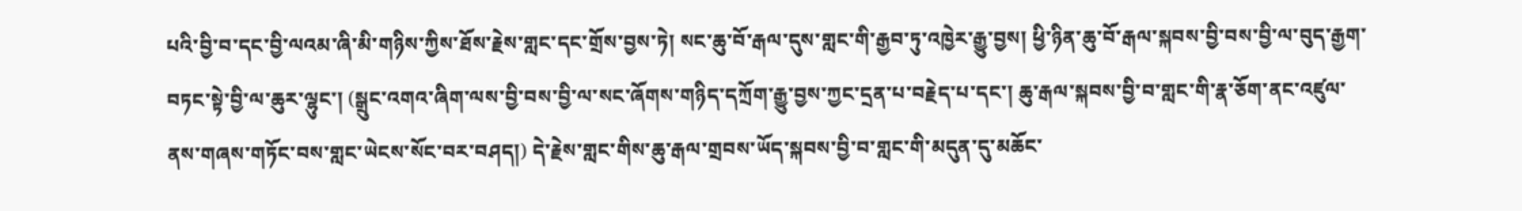པའི་བྱི་བ་དང་བྱི་ལའམ་ཞི་མི་གཉིས་ཀྱིས་ཐོས་རྗེས་གླང་དང་གྲོས་བྱས་ཏེ། སང་ཆུ་བོ་རྒལ་དུས་གླང་གི་རྒྱབ་ཏུ་འཁྱེར་རྒྱུ་བྱས། ཕྱི་ཉིན་ཆུ་བོ་རྒལ་སྐབས་བྱི་བས་བྱི་ལ་བུད་རྒྱག་བཏང་སྟེ་བྱི་ལ་ཆུར་ལྷུང་། (སྒྲུང་འགའ་ཞིག་ལས་བྱི་བས་བྱི་ལ་སང་ཞོགས་གཉིད་དཀྲོག་རྒྱུ་བྱས་ཀྱང་དྲན་པ་བརྗེད་པ་དང་། ཆུ་རྒལ་སྐབས་བྱི་བ་གླང་གི་རྣ་ཅོག་ནང་འཛུལ་ནས་གཞས་གཏོང་བས་གླང་ཡེངས་སོང་བར་བཤད།) དེ་རྗེས་གླང་གིས་ཆུ་རྒལ་གྲབས་ཡོད་སྐབས་བྱི་བ་གླང་གི་མདུན་དུ་མཆོང་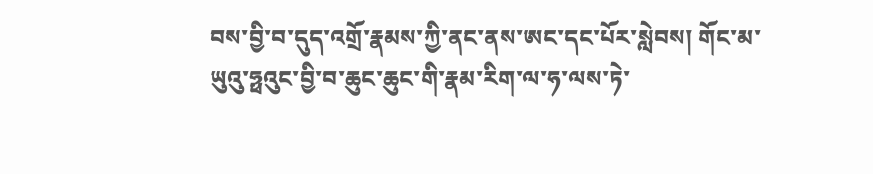བས་བྱི་བ་དུད་འགྲོ་རྣམས་ཀྱི་ནང་ནས་ཨང་དང་པོར་སླེབས། གོང་མ་ཡུའུ་ཧྥའུང་བྱི་བ་ཆུང་ཆུང་གི་རྣམ་རིག་ལ་ཧ་ལས་ཏེ་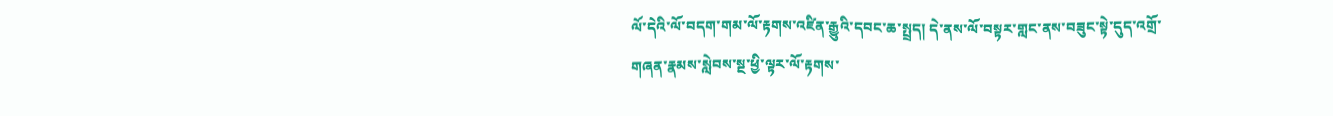ལོ་དེའི་ལོ་བདག་གམ་ལོ་རྟགས་འཛིན་རྒྱུའི་དབང་ཆ་སྤྲད། དེ་ནས་ལོ་བསྟར་གླང་ནས་བཟུང་སྟེ་དུད་འགྲོ་གཞན་རྣམས་སླེབས་སྔ་ཕྱི་ལྟར་ལོ་རྟགས་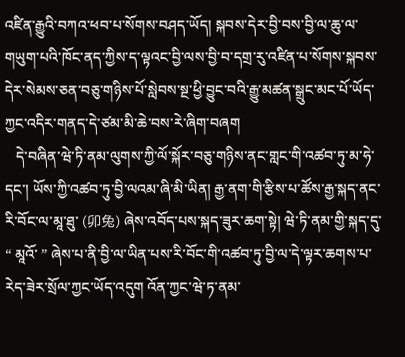འཛིན་རྒྱུའི་བཀའ་ཕབ་པ་སོགས་བཤད་ཡོད། སྐབས་དེར་བྱི་བས་བྱི་ལ་ཆུ་ལ་གཡུག་པའི་ཁོང་ནད་ཀྱིས་ད་ལྟའང་བྱི་ལས་བྱི་བ་དགྲ་རུ་འཛིན་པ་སོགས་སྐབས་དེར་སེམས་ཅན་བཅུ་གཉིས་པོ་སླེབས་སྔ་ཕྱི་བྱུང་བའི་རྒྱུ་མཚན་སྒྲུང་མང་པོ་ཡོད་ཀྱང་འདིར་གནད་དེ་ཙམ་མི་ཆེ་བས་རེ་ཞིག་བཞག
   དེ་བཞིན་ཝེ་ཏི་ནམ་ལུགས་ཀྱི་ལོ་སྐོར་བཅུ་གཉིས་ནང་གླང་གི་འཚབ་ཏུ་མ་ཧེ་དང་། ཡོས་ཀྱི་འཚབ་ཏུ་བྱི་ལའམ་ཞི་མི་ཡིན། རྒྱ་ནག་གི་རྩིས་པ་ཚོས་རྒྱ་སྐད་ནང་རི་བོང་ལ་མཱ་ཐུ་ (卯兔) ཞེས་འབོད་པས་སྐད་ཟུར་ཆག་སྟེ། ཝེ་ཏི་ནམ་གྱི་སྐད་དུ་ “ མཱའོ་ ” ཞེས་པ་ནི་བྱི་ལ་ཡིན་པས་རི་བོང་གི་འཚབ་ཏུ་བྱི་ལ་དེ་ལྟར་ཆགས་པ་རེད་ཟེར་སྲོལ་ཀྱང་ཡོད་འདུག འོན་ཀྱང་ཝེ་ཏ་ནམ་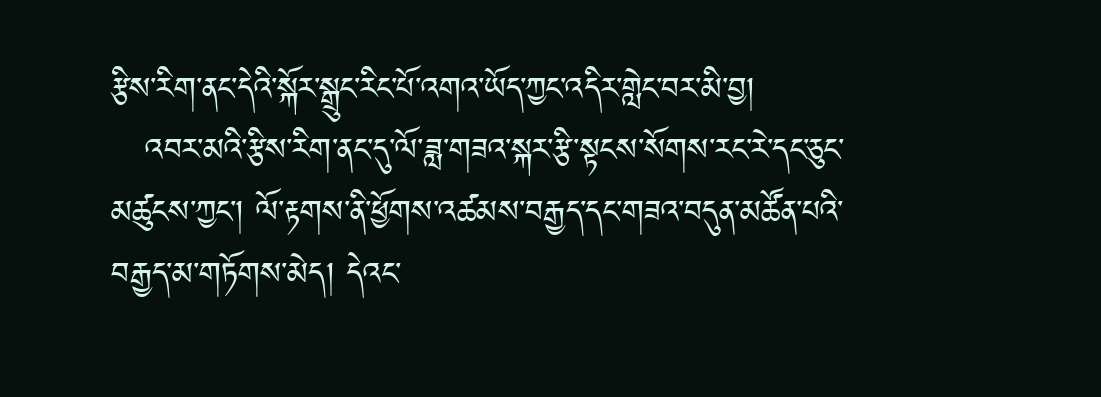རྩིས་རིག་ནང་དེའི་སྐོར་སྒྲུང་རིང་པོ་འགའ་ཡོད་ཀྱང་འདིར་གླེང་བར་མི་བྱ།
   འབར་མའི་རྩིས་རིག་ནང་དུ་ལོ་ཟླ་གཟའ་སྐར་རྩི་སྟངས་སོགས་རང་རེ་དང་ཅུང་མཚུངས་ཀྱང་། ལོ་རྟགས་ནི་ཕྱོགས་འཚམས་བརྒྱད་དང་གཟའ་བདུན་མཚོན་པའི་བརྒྱད་མ་གཏོགས་མེད། དེའང་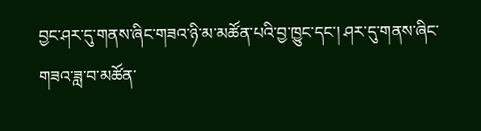བྱང་ཤར་དུ་གནས་ཞིང་གཟའ་ཉི་མ་མཚོན་པའི་བྱ་ཁྱུང་དང་། ཤར་དུ་གནས་ཞིང་གཟའ་ཟླ་བ་མཚོན་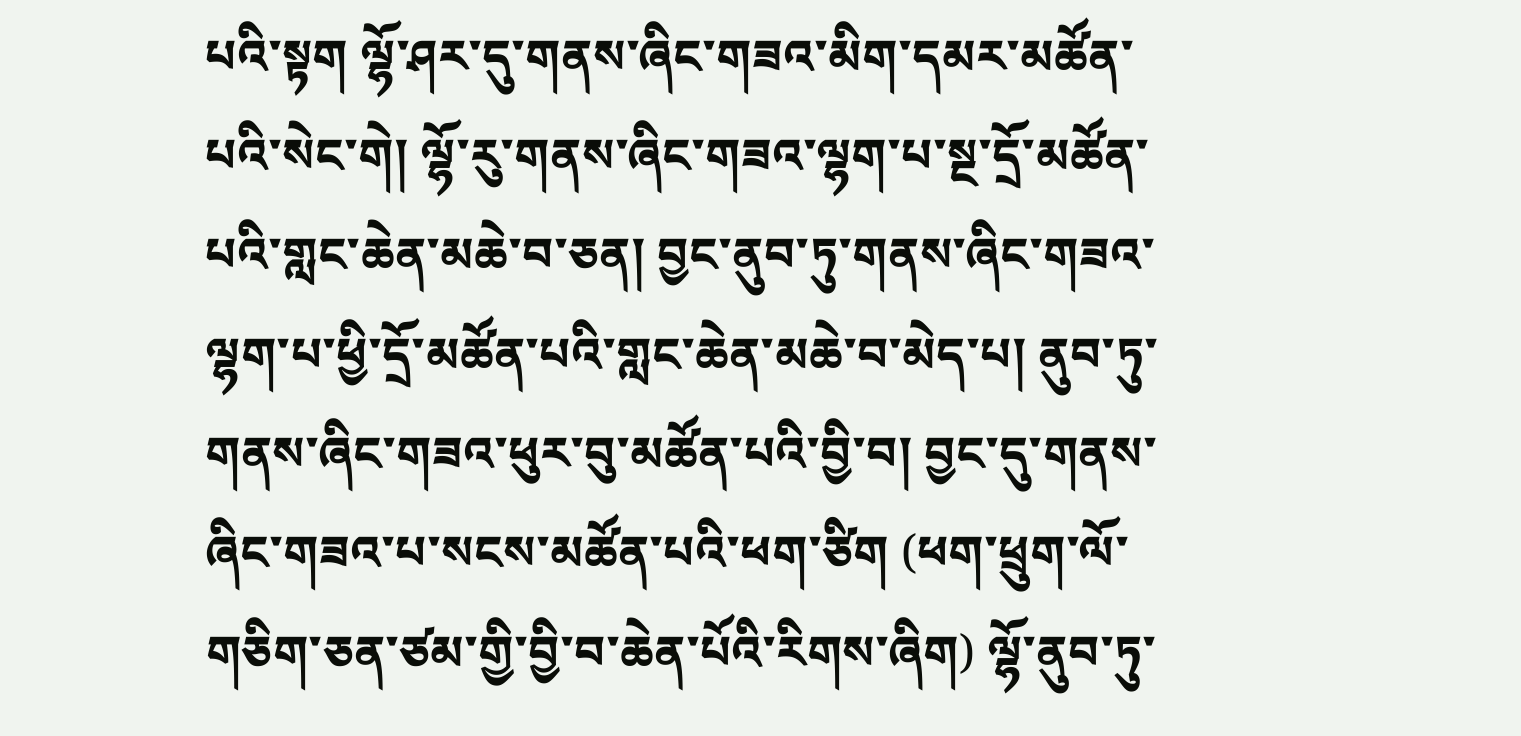པའི་སྟག ལྷོ་ཤར་དུ་གནས་ཞིང་གཟའ་མིག་དམར་མཚོན་པའི་སེང་གེ། ལྷོ་རུ་གནས་ཞིང་གཟའ་ལྷག་པ་སྔ་དྲོ་མཚོན་པའི་གླང་ཆེན་མཆེ་བ་ཅན། བྱང་ནུབ་ཏུ་གནས་ཞིང་གཟའ་ལྷག་པ་ཕྱི་དྲོ་མཚོན་པའི་གླང་ཆེན་མཆེ་བ་མེད་པ། ནུབ་ཏུ་གནས་ཞིང་གཟའ་ཕུར་བུ་མཚོན་པའི་བྱི་བ། བྱང་དུ་གནས་ཞིང་གཟའ་པ་སངས་མཚོན་པའི་ཕག་ཙིག (ཕག་ཕྲུག་ལོ་གཅིག་ཅན་ཙམ་གྱི་བྱི་བ་ཆེན་པོའི་རིགས་ཞིག) ལྷོ་ནུབ་ཏུ་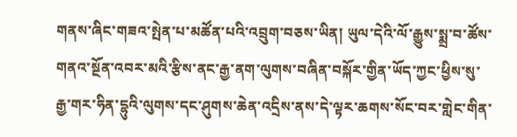གནས་ཞིང་གཟའ་སྤེན་པ་མཚོན་པའི་འབྲུག་བཅས་ཡིན། ཡུལ་དེའི་ལོ་རྒྱུས་སྨྲ་བ་ཚོས་གནའ་སྔོན་འབར་མའི་རྩིས་ནང་རྒྱ་ནག་ལུགས་བཞིན་བསྐོར་གྱིན་ཡོད་ཀྱང་ཕྱིས་སུ་རྒྱ་གར་ཧིན་དྷུའི་ལུགས་དང་ཤུགས་ཆེན་འདྲིས་ནས་དེ་ལྟར་ཆགས་སོང་བར་གླེང་གིན་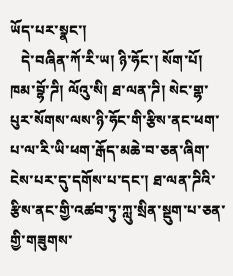ཡོད་པར་སྣང་།
   དེ་བཞིན་ཀོ་རི་ཡ། ཉི་ཧོང་། སོག་པོ། ཁམ་བྷོ་ཌི། ལོའུ་སི། ཐ་ལན་ཌི། སེང་གྷ་པུར་སོགས་ལས་ཉི་ཧོང་གི་རྩིས་ནང་ཕག་པ་ལ་རི་ཡི་ཕག་རྒོད་མཆེ་བ་ཅན་ཞིག་ངེས་པར་དུ་དགོས་པ་དང་། ཐ་ལན་ཌིའི་རྩིས་ནང་གྱི་འཚབ་ཏུ་ཀླུ་སྲིན་སྡུག་པ་ཅན་གྱི་གཟུགས་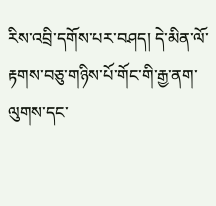རིས་འབྲི་དགོས་པར་བཤད། དེ་མིན་ལོ་རྟགས་བཅུ་གཉིས་པོ་གོང་གི་རྒྱ་ནག་ལུགས་དང་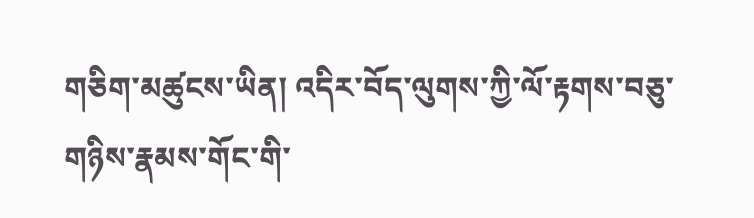གཅིག་མཚུངས་ཡིན། འདིར་བོད་ལུགས་ཀྱི་ལོ་རྟགས་བཅུ་གཉིས་རྣམས་གོང་གི་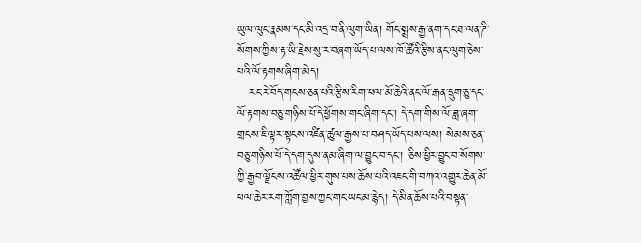ཡུལ་ལུང་རྣམས་དང་མི་འདྲ་བ་ནི་ལུག་ཡིན། གོང་སྨྲས་རྒྱ་ནག་དང་ཐ་ལན་ཌི་སོགས་ཀྱིས་རྟ་ཡི་རྗེས་སུ་ར་བཞག་ཡོད་པ་ལས་ཁོ་ཚོའི་རྩིས་ནང་ལུག་ཅེས་པའི་ལོ་རྟགས་ཞིག་མེད།
   རང་རེ་བོད་གངས་ཅན་པའི་རྩིས་རིག་ཕལ་མོ་ཆེའི་ནང་ལོ་རྒན་དྲུག་ཅུ་དང་ལོ་རྟགས་བཅུ་གཉིས་པོ་དེ་ཕྱོགས་གང་ཞིག་དང་། དེ་དག་གིས་ལོ་ཟླ་ཞག་གྲངས་ཇི་ལྟར་སྟངས་འཛིན་ཚུལ་རྒྱས་པ་བཤད་ཡོད་པས་ལས། སེམས་ཅན་བཅུ་གཉིས་པོ་དེ་དག་དུས་ནམ་ཞིག་ལ་བྱུང་བ་དང་། ཅིས་ཕྱིར་བྱུང་བ་སོགས་ཀྱི་རྒྱབ་ལྗོངས་འཚོལ་ཕྱིར་གུས་པས་ཆོས་པའི་འཇང་གི་བཀའ་འགྱུར་ཆེན་མོ་ཕལ་ཆེར་རག་ཀློག་བྱས་ཀྱང་གང་ཡང་མ་རྙེད། དེ་མིན་ཆོས་པའི་བསྟན་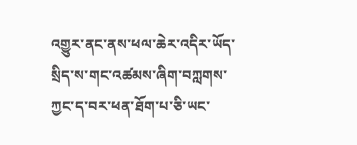འགྱུར་ནང་ནས་ཕལ་ཆེར་འདིར་ཡོད་སྲིད་ས་གང་འཚམས་ཞིག་བཀླགས་ཀྱང་ད་བར་ཕན་ཐོག་པ་ཅི་ཡང་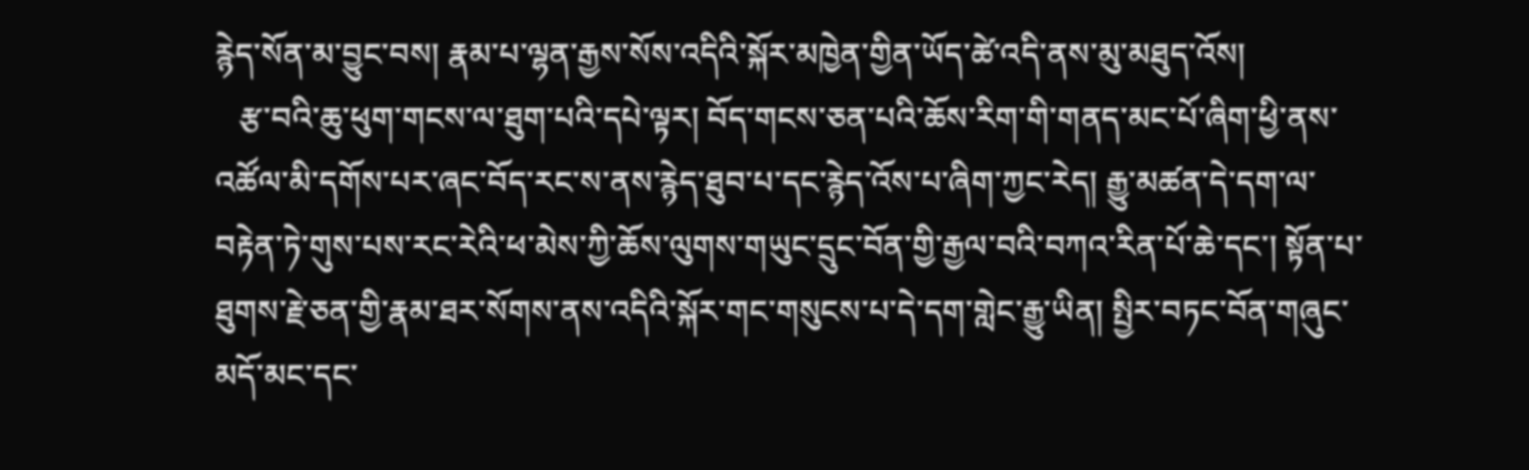རྙེད་སོན་མ་བྱུང་བས། རྣམ་པ་ལྷན་རྒྱས་སོས་འདིའི་སྐོར་མཁྱེན་གྱིན་ཡོད་ཚེ་འདི་ནས་མུ་མཐུད་འོས།
   རྩ་བའི་ཆུ་ཕུག་གངས་ལ་ཐུག་པའི་དཔེ་ལྟར། བོད་གངས་ཅན་པའི་ཆོས་རིག་གི་གནད་མང་པོ་ཞིག་ཕྱི་ནས་འཚོལ་མི་དགོས་པར་ཞང་བོད་རང་ས་ནས་རྙེད་ཐུབ་པ་དང་རྙེད་འོས་པ་ཞིག་ཀྱང་རེད། རྒྱུ་མཚན་དེ་དག་ལ་བརྟེན་ཏེ་གུས་པས་རང་རེའི་ཕ་མེས་ཀྱི་ཆོས་ལུགས་གཡུང་དྲུང་བོན་གྱི་རྒྱལ་བའི་བཀའ་རིན་པོ་ཆེ་དང་། སྟོན་པ་ཐུགས་རྗེ་ཅན་གྱི་རྣམ་ཐར་སོགས་ནས་འདིའི་སྐོར་གང་གསུངས་པ་དེ་དག་གླེང་རྒྱུ་ཡིན། སྤྱིར་བཏང་བོན་གཞུང་མདོ་མང་དང་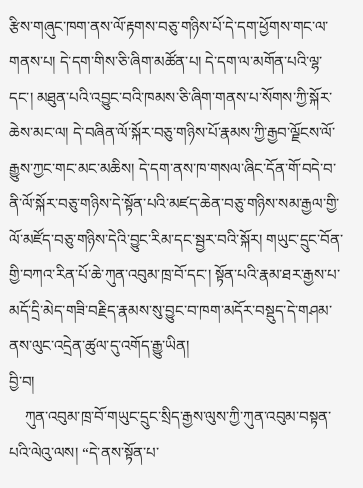རྩིས་གཞུང་ཁག་ནས་ལོ་རྟགས་བཅུ་གཉིས་པོ་དེ་དག་ཕྱོགས་གང་ལ་གནས་པ། དེ་དག་གིས་ཅི་ཞིག་མཚོན་པ། དེ་དག་ལ་མགོན་པའི་ལྷ་དང་། མཐུན་པའི་འབྱུང་བའི་ཁམས་ཅི་ཞིག་གནས་པ་སོགས་ཀྱི་སྐོར་ཆེས་མང་ལ། དེ་བཞིན་ལོ་སྐོར་བཅུ་གཉིས་པོ་རྣམས་ཀྱི་རྒྱབ་ལྗོངས་ལོ་རྒྱུས་ཀྱང་གང་མང་མཆིས། དེ་དག་ནས་ཁ་གསལ་ཞིང་དོན་གོ་བདེ་བ་ནི་ལོ་སྐོར་བཅུ་གཉིས་དེ་སྟོན་པའི་མཛད་ཆེན་བཅུ་གཉིས་སམ་རྒྱལ་གྱི་ལོ་མཛོད་བཅུ་གཉིས་དེའི་བྱུང་རིམ་དང་སྦྱར་བའི་སྐོར། གཡུང་དྲུང་བོན་གྱི་བཀའ་རིན་པོ་ཆེ་ཀུན་འབུམ་ཁྲ་བོ་དང་། སྟོན་པའི་རྣམ་ཐར་རྒྱས་པ་མདོ་དྲི་མེད་གཟི་བརྗིད་རྣམས་སུ་བྱུང་བ་ཁག་མདོར་བསྡུད་དེ་གཤམ་ནས་ལུང་འདྲེན་ཚུལ་དུ་འགོད་རྒྱུ་ཡིན།
བྱི་བ།
    ཀུན་འབུམ་ཁྲ་བོ་གཡུང་དྲུང་སྲིད་རྒྱས་ལུས་ཀྱི་ཀུན་འབུམ་བསྟན་པའི་ལེའུ་ལས། “དེ་ནས་སྟོན་པ་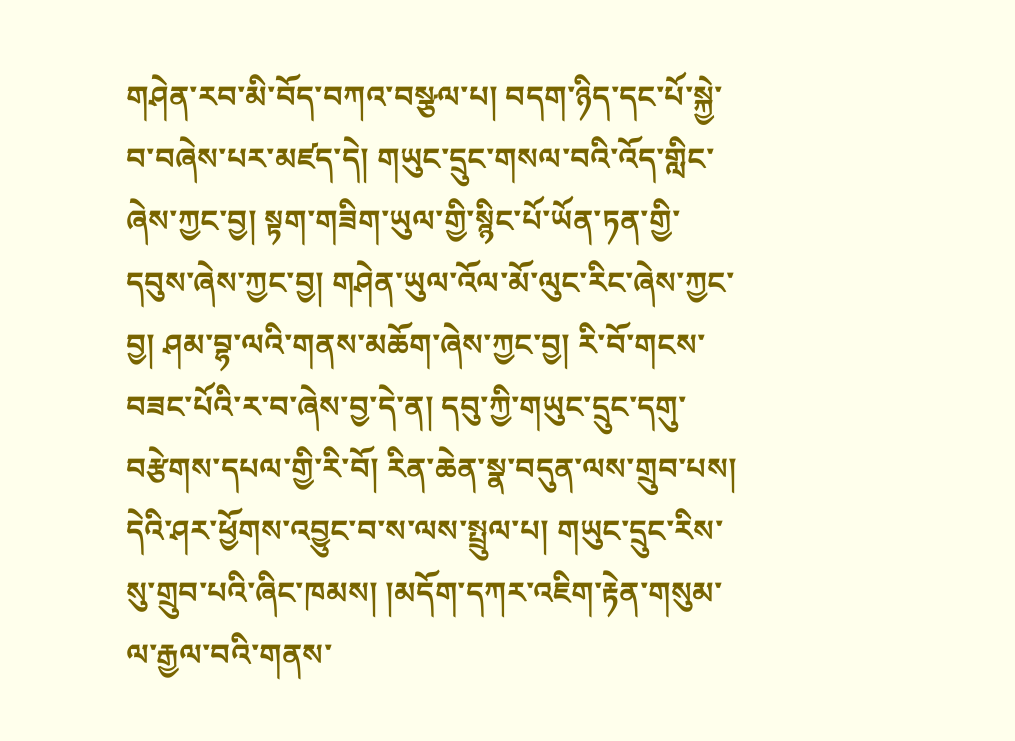གཤེན་རབ་མི་བོད་བཀའ་བསྩལ་པ། བདག་ཉིད་དང་པོ་སྐྱེ་བ་བཞེས་པར་མཛད་དེ། གཡུང་དྲུང་གསལ་བའི་འོད་གླིང་ཞེས་ཀྱང་བྱ། སྟག་གཟིག་ཡུལ་གྱི་སྙིང་པོ་ཡོན་ཏན་གྱི་དབུས་ཞེས་ཀྱང་བྱ། གཤེན་ཡུལ་འོལ་མོ་ལུང་རིང་ཞེས་ཀྱང་བྱ། ཤམ་བྷ་ལའི་གནས་མཆོག་ཞེས་ཀྱང་བྱ། རི་བོ་གངས་བཟང་པོའི་ར་བ་ཞེས་བྱ་དེ་ན། དབུ་ཀྱི་གཡུང་དྲུང་དགུ་བརྩེགས་དཔལ་གྱི་རི་བོ། རིན་ཆེན་སྣ་བདུན་ལས་གྲུབ་པས། དེའི་ཤར་ཕྱོགས་འབྱུང་བ་ས་ལས་སྤྲུལ་པ། གཡུང་དྲུང་རིས་སུ་གྲུབ་པའི་ཞིང་ཁམས། །མདོག་དཀར་འཇིག་རྟེན་གསུམ་ལ་རྒྱལ་བའི་གནས་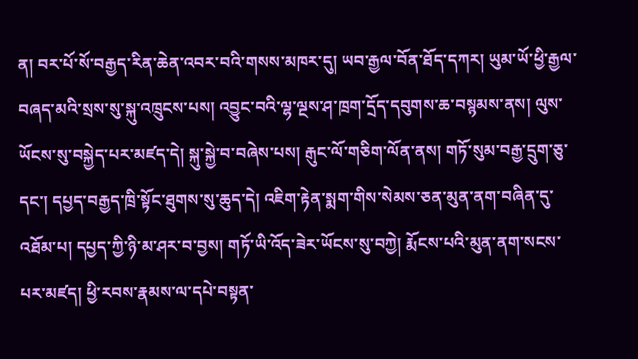ན། བར་པོ་སོ་བརྒྱད་རིན་ཆེན་འབར་བའི་གསས་མཁར་དུ། ཡབ་རྒྱལ་བོན་ཐོད་དཀར། ཡུམ་ཡོ་ཕྱི་རྒྱལ་བཞད་མའི་སྲས་སུ་སྐུ་འཁྲུངས་པས། འབྱུང་བའི་ལྷ་ལྔས་ཤ་ཁྲག་དྲོད་དབུགས་ཆ་བསྙམས་ནས། ལུས་ཡོངས་སུ་བསྐྱེད་པར་མཛད་དེ། སྐུ་སྐྱེ་བ་བཞེས་པས། རྒུང་ལོ་གཅིག་ལོན་ནས། གཏོ་སུམ་བརྒྱ་དྲུག་ཅུ་དང་། དཔྱད་བརྒྱད་ཁྲི་སྟོང་ཐུགས་སུ་ཆུད་དེ། འཇིག་རྟེན་སྨག་གིས་སེམས་ཅན་མུན་ནག་བཞིན་དུ་འཐོམ་པ། དཔྱད་ཀྱི་ཉི་མ་ཤར་བ་བྱས། གཏོ་ཡི་འོད་ཟེར་ཡོངས་སུ་བཀྱེ། རྨོངས་པའི་མུན་ནག་སངས་པར་མཛད། ཕྱི་རབས་རྣམས་ལ་དཔེ་བསྟན་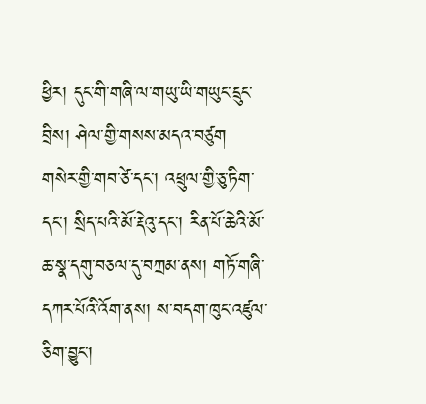ཕྱིར། དུང་གི་གཞི་ལ་གཡུ་ཡི་གཡུང་དྲུང་བྲིས། ཤེལ་གྱི་གསས་མདའ་བཙུག གསེར་གྱི་གབ་ཙེ་དང་། འཕྲུལ་གྱི་ཅུ་ཏིག་དང་། སྲིད་པའི་མོ་རྡེའུ་དང་། རིན་པོ་ཆེའི་མོ་ཆ་སྣ་དགུ་བཅལ་དུ་བཀྲམ་ནས། གཏོ་གཞི་དཀར་པོའི་འོག་ནས། ས་བདག་ཁུང་འཛུལ་ཅིག་བྱུང་།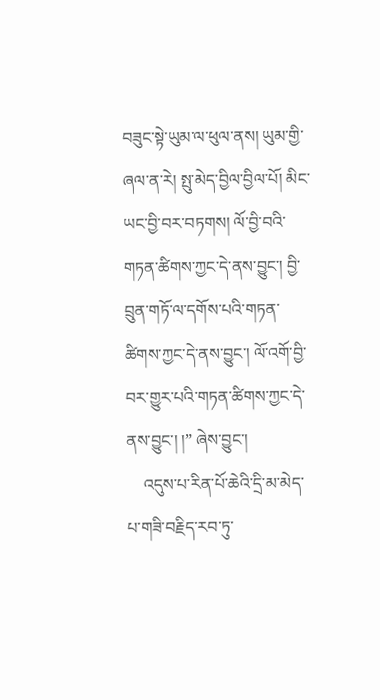བཟུང་སྟེ་ཡུམ་ལ་ཕུལ་ནས། ཡུམ་གྱི་ཞལ་ན་རེ། སྤུ་མེད་བྱིལ་བྱིལ་པོ། མིང་ཡང་བྱི་བར་བཏགས། ལོ་བྱི་བའི་གཏན་ཚིགས་ཀྱང་དེ་ནས་བྱུང་། བྱི་བྲུན་གཏོ་ལ་དགོས་པའི་གཏན་ཚིགས་ཀྱང་དེ་ནས་བྱུང་། ལོ་འགོ་བྱི་བར་གྱུར་པའི་གཏན་ཚིགས་ཀྱང་དེ་ནས་བྱུང་། །” ཞེས་བྱུང་།
    འདུས་པ་རིན་པོ་ཆེའི་དྲི་མ་མེད་པ་གཟི་བརྗིད་རབ་ཏུ་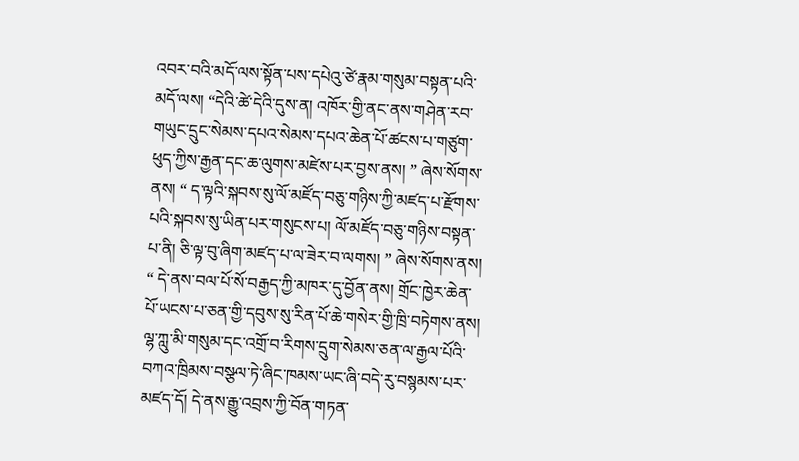འབར་བའི་མདོ་ལས་སྟོན་པས་དཔེའུ་ཙེ་རྣམ་གསུམ་བསྟན་པའི་མདོ་ལས། “དེའི་ཚེ་དེའི་དུས་ན། འཁོར་གྱི་ནང་ནས་གཤེན་རབ་གཡུང་དྲུང་སེམས་དཔའ་སེམས་དཔའ་ཆེན་པོ་ཚངས་པ་གཙུག་ཕུད་ཀྱིས་རྒྱན་དང་ཆ་ལུགས་མཛེས་པར་བྱས་ནས། ” ཞེས་སོགས་ནས། “ ད་ལྟའི་སྐབས་སུ་ལོ་མཛོད་བཅུ་གཉིས་ཀྱི་མཛད་པ་རྫོགས་པའི་སྐབས་སུ་ཡིན་པར་གསུངས་པ། ལོ་མཛོད་བཅུ་གཉིས་བསྟན་པ་ནི། ཅི་ལྟ་བུ་ཞིག་མཛད་པ་ལ་ཟེར་བ་ལགས། ” ཞེས་སོགས་ནས། “ དེ་ནས་བལ་པོ་སོ་བརྒྱད་ཀྱི་མཁར་དུ་བྱོན་ནས། གྲོང་ཁྱེར་ཆེན་པོ་ཡངས་པ་ཅན་གྱི་དབུས་སུ་རིན་པོ་ཆེ་གསེར་གྱི་ཁྲི་བཏེགས་ནས། ལྷ་ཀླུ་མི་གསུམ་དང་འགྲོ་བ་རིགས་དྲུག་སེམས་ཅན་ལ་རྒྱལ་པོའི་བཀའ་ཁྲིམས་བསྩལ་ཏེ་ཞིང་ཁམས་ཡང་ཞི་བདེ་རུ་བསྙམས་པར་མཛད་དོ། དེ་ནས་རྒྱུ་འབྲས་ཀྱི་བོན་གཏན་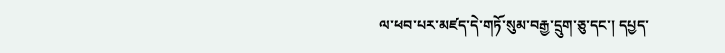ལ་ཕབ་པར་མཛད་དེ་གཏོ་སུམ་བརྒྱ་དྲུག་ཅུ་དང་། དཔྱད་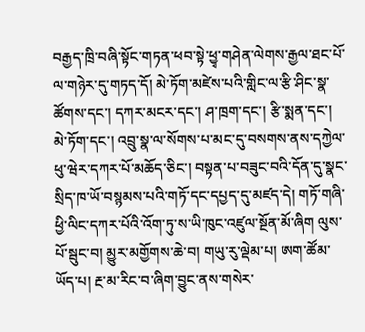བརྒྱད་ཁྲི་བཞི་སྟོང་གཏན་ཕབ་སྟེ་ཕྱྭ་གཤེན་ལེགས་རྒྱལ་ཐང་པོ་ལ་གཉེར་དུ་གཏད་དོ། མེ་ཏོག་མཛེས་པའི་གླིང་ལ་རྩི་ཤིང་སྣ་ཚོགས་དང་། དཀར་མངར་དང་། ཤ་ཁྲག་དང་། རྩི་སྨན་དང་། མེ་ཏོག་དང་། འབྲུ་སྣ་ལ་སོགས་པ་མང་དུ་བསགས་ནས་དཀྱེལ་ཕུ་ཝེར་དཀར་པོ་མཆོད་ཅིང་། བསྟན་པ་བཟུང་བའི་དོན་དུ་སྣང་སྲིད་ཁ་ཡོ་བསྙམས་པའི་གཏོ་དང་དཔྱད་དུ་མཛད་དེ། གཏོ་གཞི་ཕྱི་ལིང་དཀར་པོའི་འོག་ཏུ་ས་ཡི་ཁུང་འཛུལ་སྔོན་མོ་ཞིག ལུས་པོ་སྦུང་བ། མྱུར་མགྱོགས་ཆེ་བ། གཡུ་རུ་ལྡེམ་པ། ཨག་ཚོམ་ཡོད་པ། རྔ་མ་རིང་བ་ཞིག་བྱུང་ནས་གསེར་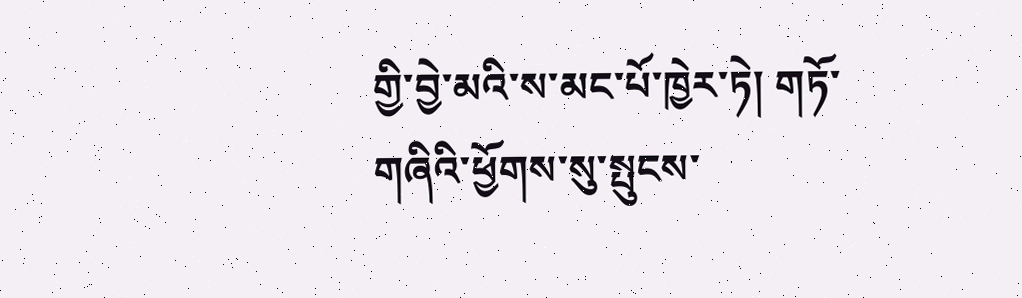གྱི་བྱེ་མའི་ས་མང་པོ་ཁྱེར་ཏེ། གཏོ་གཞིའི་ཕྱོགས་སུ་སྤུངས་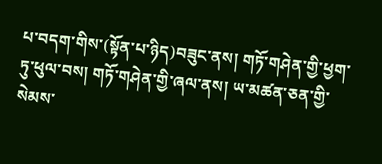པ་བདག་གིས་(སྟོན་པ་ཉིད)བཟུང་ནས། གཏོ་གཤེན་གྱི་ཕྱག་ཏུ་ཕུལ་བས། གཏོ་གཤེན་གྱི་ཞལ་ནས། ཡ་མཚན་ཅན་གྱི་སེམས་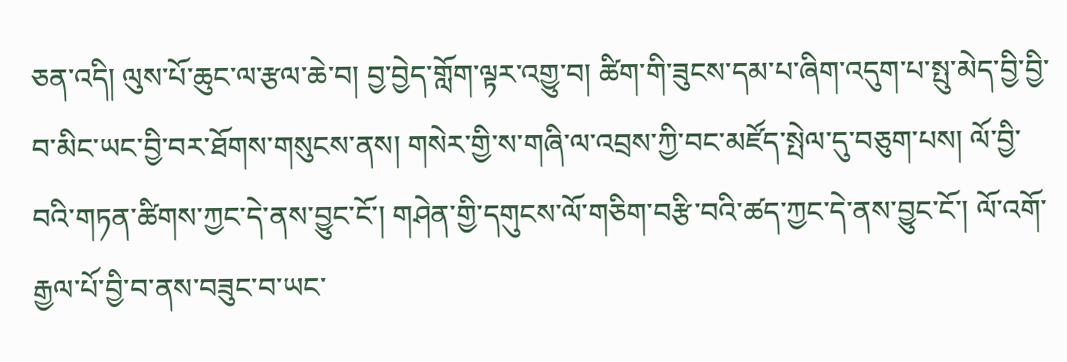ཅན་འདི། ལུས་པོ་ཆུང་ལ་རྩལ་ཆེ་བ། བྱ་བྱེད་གློག་ལྟར་འགྱུ་བ། ཚིག་གི་ཟུངས་དམ་པ་ཞིག་འདུག་པ་སྤུ་མེད་བྱི་བྱི་བ་མིང་ཡང་བྱི་བར་ཐོགས་གསུངས་ནས། གསེར་གྱི་ས་གཞི་ལ་འབྲས་ཀྱི་བང་མཛོད་སྤེལ་དུ་བཅུག་པས། ལོ་བྱི་བའི་གཏན་ཚིགས་ཀྱང་དེ་ནས་བྱུང་ངོ་། གཤེན་གྱི་དགུངས་ལོ་གཅིག་བརྩི་བའི་ཚད་ཀྱང་དེ་ནས་བྱུང་ངོ་། ལོ་འགོ་རྒྱལ་པོ་བྱི་བ་ནས་བཟུང་བ་ཡང་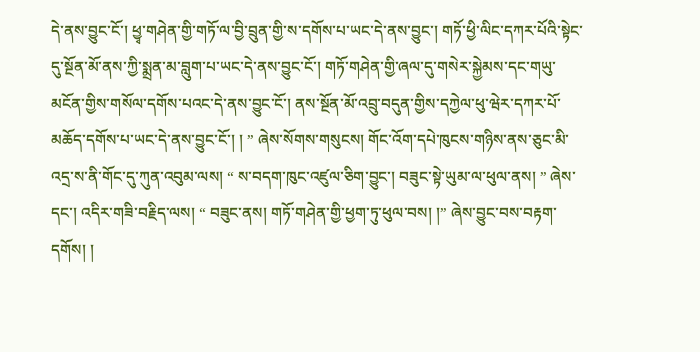དེ་ནས་བྱུང་ངོ་། ཕྱྭ་གཤེན་གྱི་གཏོ་ལ་བྱི་བྲུན་གྱི་ས་དགོས་པ་ཡང་དེ་ནས་བྱུང་། གཏོ་ཕྱི་ལིང་དཀར་པོའི་སྟེང་དུ་སྔོན་མོ་ནས་ཀྱི་སྨྲན་མ་བླུག་པ་ཡང་དེ་ནས་བྱུང་ངོ་། གཏོ་གཤེན་གྱི་ཞལ་དུ་གསེར་སྐྱེམས་དང་གཡུ་མངོན་གྱིས་གསོལ་དགོས་པའང་དེ་ནས་བྱུང་ངོ་། ནས་སྔོན་མོ་འབྲུ་བདུན་གྱིས་དཀྱེལ་ཕུ་ཝེར་དཀར་པོ་མཆོད་དགོས་པ་ཡང་དེ་ནས་བྱུང་ངོ་། ། ” ཞེས་སོགས་གསུངས། གོང་འོག་དཔེ་ཁུངས་གཉིས་ནས་ཅུང་མི་འདྲ་ས་ནི་གོང་དུ་ཀུན་འབུམ་ལས། “ ས་བདག་ཁུང་འཛུལ་ཅིག་བྱུང་། བཟུང་སྟེ་ཡུམ་ལ་ཕུལ་ནས། ” ཞེས་དང་། འདིར་གཟི་བརྗིད་ལས། “ བཟུང་ནས། གཏོ་གཤེན་གྱི་ཕྱག་ཏུ་ཕུལ་བས། །” ཞེས་བྱུང་བས་བརྟག་དགོས། །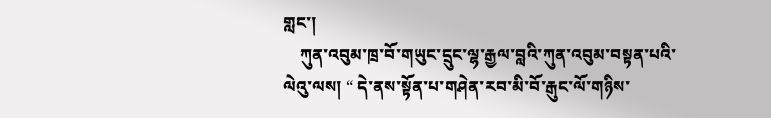གླང་།
    ཀུན་འབུམ་ཁྲ་བོ་གཡུང་དྲུང་ལྷ་རྒྱལ་བླའི་ཀུན་འབུམ་བསྟན་པའི་ལེའུ་ལས། “ དེ་ནས་སྟོན་པ་གཤེན་རབ་མི་བོ་རྒུང་ལོ་གཉིས་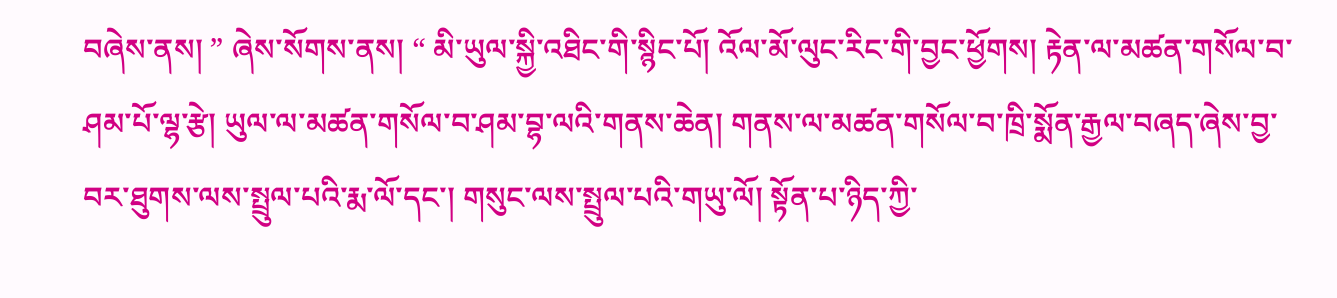བཞེས་ནས། ” ཞེས་སོགས་ནས། “ མི་ཡུལ་སྐྱི་འཐིང་གི་སྙིང་པོ། འོལ་མོ་ལུང་རིང་གི་བྱང་ཕྱོགས། རྟེན་ལ་མཚན་གསོལ་བ་ཤམ་པོ་ལྷ་རྩེ། ཡུལ་ལ་མཚན་གསོལ་བ་ཤམ་བྷ་ལའི་གནས་ཆེན། གནས་ལ་མཚན་གསོལ་བ་ཁྲི་སྨོན་རྒྱལ་བཞད་ཞེས་བྱ་བར་ཐུགས་ལས་སྤྲུལ་པའི་རྨ་ལོ་དང་། གསུང་ལས་སྤྲུལ་པའི་གཡུ་ལོ། སྟོན་པ་ཉིད་ཀྱི་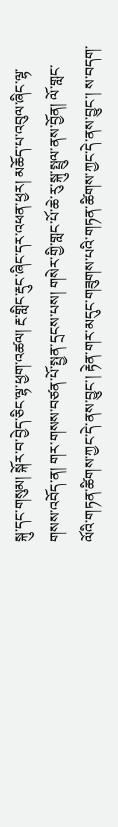སྐུ་དང་གསུམ། སྐོར་བ་བྱེད་ཅིང་ལྷ་ཕྱག་འཚལ། རྔ་གླིང་རྡུང་ཞིང་དར་འཕན་ཕྱར། མཆོད་པ་འབུལ་ཞིང་ལྷ་གསས་འབོད་ན། གར་གསས་བཙན་པོ་སྤྱན་དྲངས་པས། གསེར་གྱི་གླང་པོ་ཆེ་རུ་སྐུ་སྤྲུལ་ནས་བྱོན། ལོ་གླང་ལོའི་གཏན་ཚིགས་ཀྱང་དེ་ནས་བྱུང་། རྟེན་གར་མདུང་གཟུགས་པའི་གཏན་ཚིགས་ཀྱང་དེ་ནས་བྱུང་། ས་བདག་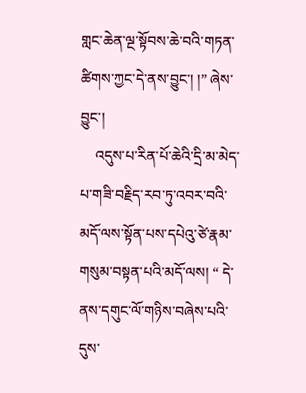གླང་ཆེན་ལྔ་སྟོབས་ཆེ་བའི་གཏན་ཚིགས་ཀྱང་དེ་ནས་བྱུང་། །” ཞེས་བྱུང་།
    འདུས་པ་རིན་པོ་ཆེའི་དྲི་མ་མེད་པ་གཟི་བརྗིད་རབ་ཏུ་འབར་བའི་མདོ་ལས་སྟོན་པས་དཔེའུ་ཙེ་རྣམ་གསུམ་བསྟན་པའི་མདོ་ལས། “ དེ་ནས་དགུང་ལོ་གཉིས་བཞེས་པའི་དུས་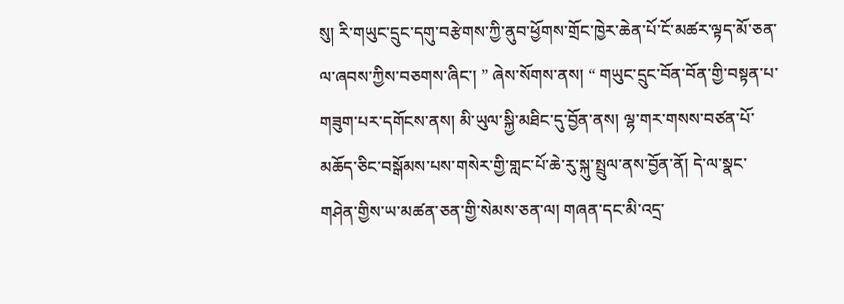སུ། རི་གཡུང་དྲུང་དགུ་བརྩེགས་ཀྱི་ནུབ་ཕྱོགས་གྲོང་ཁྱེར་ཆེན་པོ་ངོ་མཚར་ལྟད་མོ་ཅན་ལ་ཞབས་ཀྱིས་བཅགས་ཞིང་། ” ཞེས་སོགས་ནས། “ གཡུང་དྲུང་བོན་བོན་གྱི་བསྟན་པ་གཟུག་པར་དགོངས་ནས། མི་ཡུལ་སྐྱི་མཐིང་དུ་བྱོན་ནས། ལྷ་གར་གསས་བཙན་པོ་མཆོད་ཅིང་བསྒོམས་པས་གསེར་གྱི་གླང་པོ་ཆེ་རུ་སྐུ་སྤྲུལ་ནས་བྱོན་ནོ། དེ་ལ་སྣང་གཤེན་གྱིས་ཡ་མཚན་ཅན་གྱི་སེམས་ཅན་ལ། གཞན་དང་མི་འདྲ་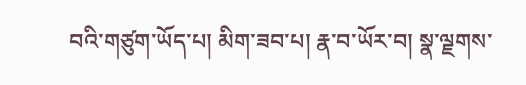བའི་གཙུག་ཡོད་པ། མིག་ཟབ་པ། རྣ་བ་ཡོར་བ། སྣ་ལྗགས་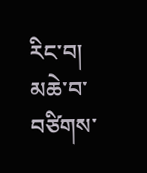རིང་བ། མཆེ་བ་བཙིགས་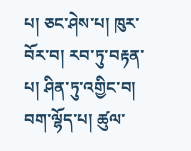པ། ཅང་ཤེས་པ། ཁུར་བོར་བ། རབ་ཏུ་བརྟན་པ། ཤིན་ཏུ་འགྱིང་བ། བག་ལྷོད་པ། ཚུལ་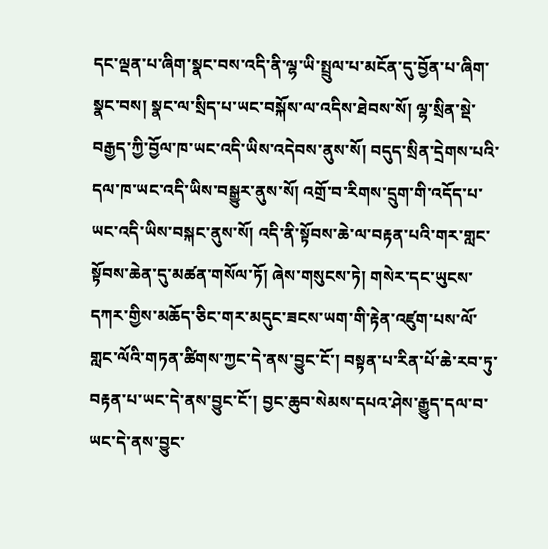དང་ལྡན་པ་ཞིག་སྣང་བས་འདི་ནི་ལྷ་ཡི་སྤྲུལ་པ་མངོན་དུ་བྱོན་པ་ཞིག་སྣང་བས། སྣང་ལ་སྲིད་པ་ཡང་བསྐོས་ལ་འདིས་ཐེབས་སོ། ལྷ་སྲིན་སྡེ་བརྒྱད་ཀྱི་བྱོལ་ཁ་ཡང་འདི་ཡིས་འདེབས་ནུས་སོ། བདུད་སྲིན་དྲེགས་པའི་དལ་ཁ་ཡང་འདི་ཡིས་བསྒྱུར་ནུས་སོ། འགྲོ་བ་རིགས་དྲུག་གི་འདོད་པ་ཡང་འདི་ཡིས་བསྐང་ནུས་སོ། འདི་ནི་སྟོབས་ཆེ་ལ་བརྟན་པའི་གར་གླང་སྟོབས་ཆེན་དུ་མཚན་གསོལ་ཏོ། ཞེས་གསུངས་ཏེ། གསེར་དང་ཡུངས་དཀར་གྱིས་མཆོད་ཅིང་གར་མདུང་ཟངས་ཡག་གི་རྟེན་འཛུག་པས་ལོ་གླང་ལོའི་གཏན་ཚིགས་ཀྱང་དེ་ནས་བྱུང་ངོ་། བསྟན་པ་རིན་པོ་ཆེ་རབ་ཏུ་བརྟན་པ་ཡང་དེ་ནས་བྱུང་ངོ་། བྱང་ཆུབ་སེམས་དཔའ་ཤེས་རྒྱུད་དལ་བ་ཡང་དེ་ནས་བྱུང་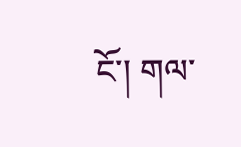ངོ་། གལ་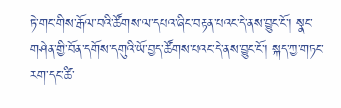ཏེ་གང་གིས་རྒོལ་བའི་ཚོགས་ལ་དཔའ་ཞིང་བརྟན་པའང་དེ་ནས་བྱུང་ངོ་། སྣང་གཤེན་གྱི་བོན་དགོས་དགུའི་ཡོ་བྱད་ཚོགས་པའང་དེ་ནས་བྱུང་ངོ་། སྐད་ཀྱ་གཏང་རག་དང་ཚི་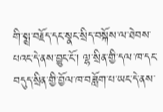གི་སྨྲ་བརྗོད་དང་སྣང་སྲིད་བསྐོས་ལ་ཐེབས་པའང་དེ་ནས་བྱུང་ངོ་། ལྷ་སྲིན་གྱི་དལ་ཁ་དང་བདུད་སྲིན་གྱི་བྱོལ་ཁ་བཟློག་པ་ཡང་དེ་ནས་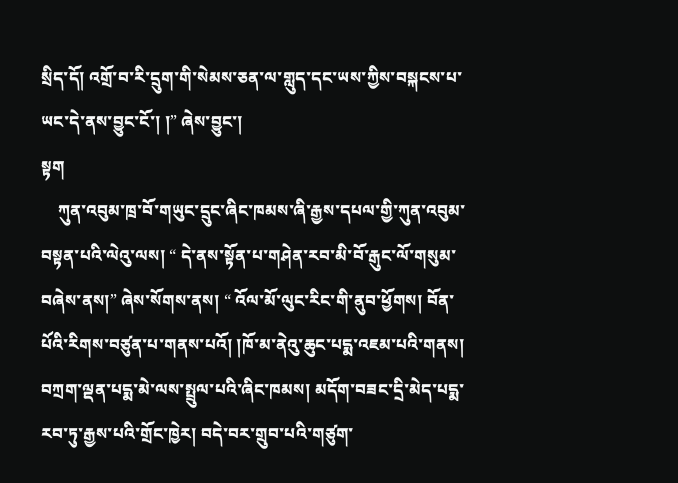སྲིད་དོ། འགྲོ་བ་རི་དྲུག་གི་སེམས་ཅན་ལ་གླུད་དང་ཡས་ཀྱིས་བསྐངས་པ་ཡང་དེ་ནས་བྱུང་ངོ་། །” ཞེས་བྱུང་།
སྟག
    ཀུན་འབུམ་ཁྲ་བོ་གཡུང་དྲུང་ཞིང་ཁམས་ཞི་རྒྱས་དཔལ་གྱི་ཀུན་འབུམ་བསྟན་པའི་ལེའུ་ལས། “ དེ་ནས་སྟོན་པ་གཤེན་རབ་མི་བོ་རྒུང་ལོ་གསུམ་བཞེས་ནས།” ཞེས་སོགས་ནས། “ འོལ་མོ་ལུང་རིང་གི་ནུབ་ཕྱོགས། བོན་པོའི་རིགས་བཙུན་པ་གནས་པའོ། །ཁོ་མ་ནེའུ་ཆུང་པདྨ་འཇམ་པའི་གནས། བཀྲག་ལྡན་པདྨ་མེ་ལས་སྤྲུལ་པའི་ཞིང་ཁམས། མདོག་བཟང་དྲི་མེད་པདྨ་རབ་ཏུ་རྒྱས་པའི་གྲོང་ཁྱེར། བདེ་བར་གྲུབ་པའི་གཙུག་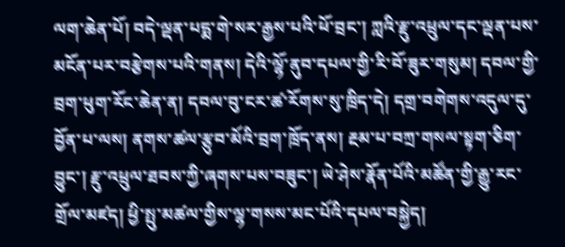ལག་ཆེན་པོ། བདེ་ལྡན་པདྨ་གེ་སར་རྒྱས་པའི་ཕོ་བྲང་། ཀླའི་རྫུ་འཕྲུལ་དང་ལྡན་པས་མངོན་པར་བརྩེགས་པའི་གནས། དེའི་ལྷོ་ནུབ་དཔལ་གྱི་རི་བོ་ཟུར་གསུམ། དབལ་གྱི་བྲག་ཕུག་རོང་ཆེན་ན། དབལ་བུ་ངར་ཚ་རོགས་སུ་ཁྲིད་དེ། དགྲ་བགེགས་འདུལ་དུ་བྱོན་པ་ལས། ནགས་ཚལ་རྩུབ་མོའི་བྲག་ཁྲོད་ནས། རྔམ་པ་བཀྲ་གསལ་སྟག་ཅིག་བྱུང་། རྫུ་འཕྲུལ་ཐབས་ཀྱི་ཞགས་པས་བཟུང་། ཡེ་ཤེས་རྣོན་པོའི་མཚོན་གྱི་རྒྱུ་རང་གྲོལ་མཛད། ཕྱི་སྤུ་མཚལ་གྱིས་ལྷ་གསས་མང་པོའི་དཔལ་བསྐྱེད།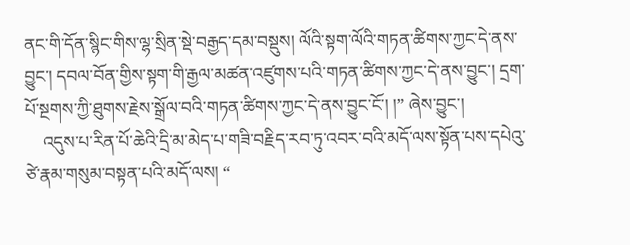ནང་གི་དོན་སྙིང་གིས་ལྷ་སྲིན་སྡེ་བརྒྱད་དམ་བསྡུས། ལོའི་སྟག་ལོའི་གཏན་ཚིགས་ཀྱང་དེ་ནས་བྱུང་། དབལ་བོན་གྱིས་སྟག་གི་རྒྱལ་མཚན་འཛུགས་པའི་གཏན་ཚིགས་ཀྱང་དེ་ནས་བྱུང་། དྲག་པོ་སྔགས་ཀྱི་ཐུགས་རྗེས་སྒྲོལ་བའི་གཏན་ཚིགས་ཀྱང་དེ་ནས་བྱུང་ངོ་། །” ཞེས་བྱུང་།
    འདུས་པ་རིན་པོ་ཆེའི་དྲི་མ་མེད་པ་གཟི་བརྗིད་རབ་ཏུ་འབར་བའི་མདོ་ལས་སྟོན་པས་དཔེའུ་ཙེ་རྣམ་གསུམ་བསྟན་པའི་མདོ་ལས། “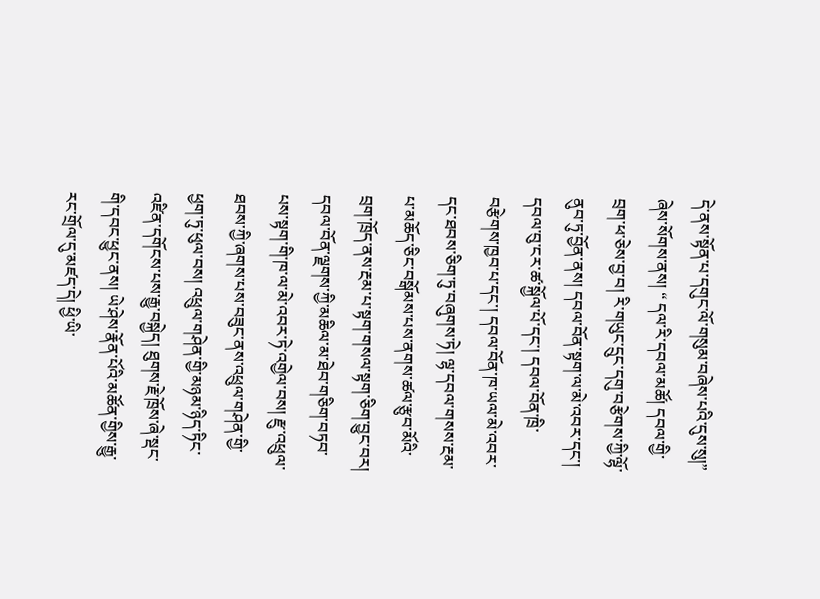དེ་ནས་སྟོན་པ་དགུང་ལོ་གསུམ་བཞེས་པའི་དུས་སུ།” ཞེས་སོགས་ནས། “ དལ་རི་དབལ་མཚོ། དབལ་གྱི་བྲག་ཕ་ཅེས་བྱ་བ། རི་གཡུང་དྲུང་དགུ་བརྩེགས་ཀྱི་ལྷོ་ནུབ་ཏུ་བྱོན་ནས། དབལ་བོན་སྟག་ལ་མེ་འབར་དང་། དབལ་བུ་ངར་ཚ་སྐྱོལ་པོ་དང་། དབལ་བོན་ཁྲི་བརྩེགས་ཁྱབ་པ་དང་། དབལ་བོན་ཁ་ཡལ་མེ་འབར་དང་ཐབས་ཅིག་ཏུ་བཞུགས་ཏེ། ལྷ་དབལ་གསས་རྔམ་པ་མཆོད་ཅིང་བསྒོམས་པས་ནགས་ཚལ་རྩུབ་མོའི་བྲག་ཁྲོད་ནས་རྔམ་པ་སྟག་གསལ་སྟག་ཅིག་བྱུང་བར། དབལ་བོན་ལྗགས་ཀྱི་མཆིལ་མ་ཐེབ་གཅིག་བཏབ་པས་སྟག་གི་ཁ་ལ་མེ་འབར་ཏེ་འགྱེལ་བས། རྫུ་འཕྲུལ་ཐབས་ཀྱི་ཞགས་པས་བཟུང་ནས་འཕྲུལ་གཤེན་གྱི་ཕྱག་ཏུ་ཕུལ་བས། འཕྲུལ་གཤེན་གྱི་མཉམ་ཉིད་ཏིང་འཛིན་དགོངས་པས་རྒྱུ་བསྐྱེད། ཐུགས་རྗེ་ཁྲོས་ཞེ་སྡང་གི་དབང་ཕྱུང་ནས། ཡེ་ཤེས་རྣོན་པོའི་མཚོན་གྱིས་རྒྱུ་རང་གྲོལ་དུ་མཛད་དེ། ཕྱི་ཡི་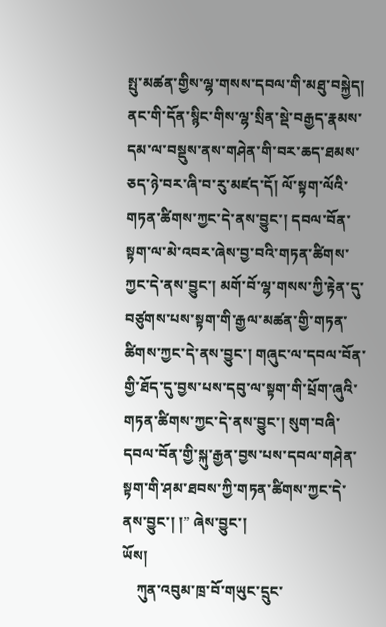སྤུ་མཚན་གྱིས་ལྷ་གསས་དབལ་གི་མཐུ་བསྐྱེད། ནང་གི་དོན་སྙིང་གིས་ལྷ་སྲིན་སྡེ་བརྒྱད་རྣམས་དམ་ལ་བསྡུས་ནས་གཤེན་གི་བར་ཆད་ཐམས་ཅད་ཉེ་བར་ཞི་བ་རུ་མཛད་དོ། ལོ་སྟག་ལོའི་གཏན་ཚིགས་ཀྱང་དེ་ནས་བྱུང་། དབལ་བོན་སྟག་ལ་མེ་འབར་ཞེས་བྱ་བའི་གཏན་ཚིགས་ཀྱང་དེ་ནས་བྱུང་། མགོ་བོ་ལྷ་གསས་ཀྱི་རྟེན་དུ་བཙུགས་པས་སྟག་གི་རྒྱལ་མཚན་གྱི་གཏན་ཚིགས་ཀྱང་དེ་ནས་བྱུང་། གཞུང་ལ་དབལ་བོན་གྱི་ཐོད་དུ་བྱས་པས་དབུ་ལ་སྟག་གི་པྲོག་ཞུའི་གཏན་ཚིགས་ཀྱང་དེ་ནས་བྱུང་། སུག་བཞི་དབལ་བོན་གྱི་སྐུ་རྒྱན་བྱས་པས་དབལ་གཤེན་སྟག་གི་ཤམ་ཐབས་ཀྱི་གཏན་ཚིགས་ཀྱང་དེ་ནས་བྱུང་། །” ཞེས་བྱུང་།
ཡོས།
    ཀུན་འབུམ་ཁྲ་བོ་གཡུང་དྲུང་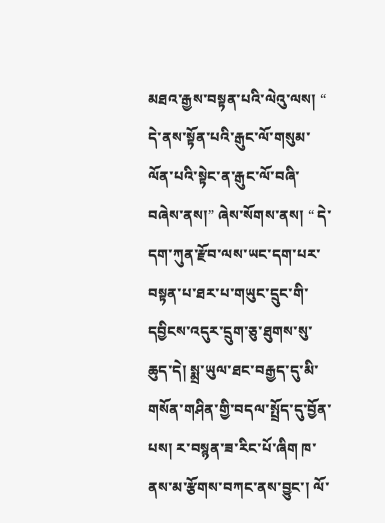མཐའ་རྒྱས་བསྟན་པའི་ལེའུ་ལས། “ དེ་ནས་སྟོན་པའི་རྒུང་ལོ་གསུམ་ལོན་པའི་སྟེང་ན་རྒུང་ལོ་བཞི་བཞེས་ནས།” ཞེས་སོགས་ནས། “ དེ་དག་ཀུན་རྫོབ་ལས་ཡང་དག་པར་བསྟན་པ་ཐར་པ་གཡུང་དྲུང་གི་དབྱིངས་འདུར་དྲུག་ཅུ་ཐུགས་སུ་ཆུད་དེ། སྨྲ་ཡུལ་ཐང་བརྒྱད་དུ་མི་གསོན་གཤིན་གྱི་བདལ་སྤྲོད་དུ་བྱོན་པས། ར་བསྙན་ཟ་རིང་པོ་ཞིག ཁ་ནས་མ་རྩོགས་བཀང་ནས་བྱུང་། ལོ་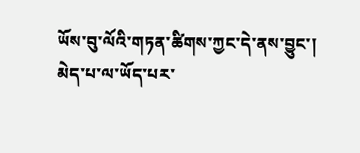ཡོས་བུ་ལོའི་གཏན་ཚིགས་ཀྱང་དེ་ནས་བྱུང་། མེད་པ་ལ་ཡོད་པར་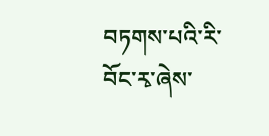བཏགས་པའི་རི་བོང་རྭ་ཞེས་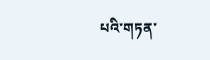པའི་གཏན་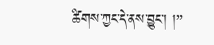ཚིགས་ཀྱང་དེ་ནས་བྱུང་། །”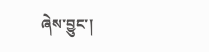ཞེས་བྱུང་།